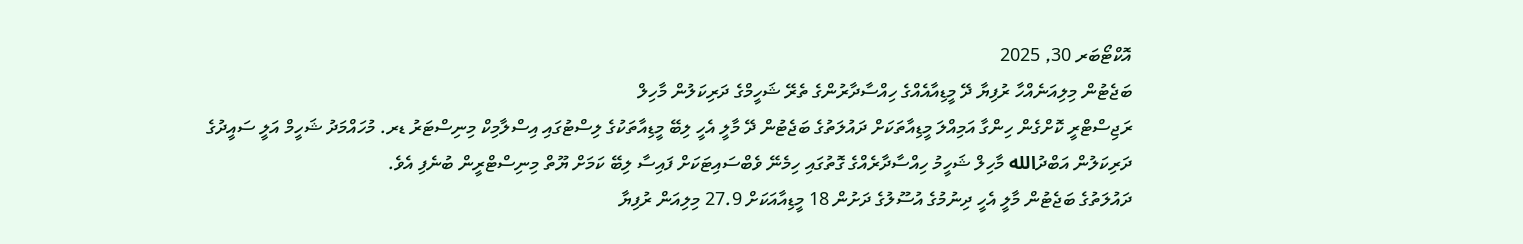އޮކްޓޯބަރ 30, 2025
ބަޖެޓުން މިލިއަނެއްހާ ރުފިޔާ ދޭ މީޑިއާއެއްގެ ހިއްސާދާރުންގެ ތެރޭ ޝަހީމްގެ ދަރިކަލުން މާހިލް
ރަޖިސްޓްރީ ކޮށްގެން ހިންގާ އަމިއްލަ މީޑިއާތަކަށް ދައުލަތުގެ ބަޖެޓުން ދޭ މާލީ އެހީ ލިބޭ މީޑިއާތަކުގެ ލިސްޓުގައި އިސްލާމިކް މިނިސްޓަރު ޑރ. މުހައްމަދު ޝަހީމް އަލީ ސައީދުގެ ދަރިކަލުން އަބްދުالله މާހިލް ޝަހީމު ހިއްސާދާރެއްގެ ގޮތުގައި ހިމެނޭ ވެބްސައިޓަކަށް ފައިސާ ލިބޭ ކަމަށް ޔޫތް މިނިސްޓްރީން ބުނެފި އެވެ.
ދައުލަތުގެ ބަޖެޓުން މާލީ އެހީ ދިނުމުގެ އުސޫލުގެ ދަށުން 18 މީޑިއާއަކަށް 27.9 މިލިއަން ރުފިޔާ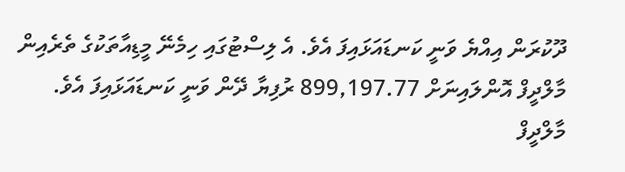ދޫކުރަން އިއްޔެ ވަނީ ކަނޑައަޅައިފަ އެވެ. އެ ލިސްޓުގައި ހިމެނޭ މީޑިއާތަކުގެ ތެރެއިން މާލްދީފް އޮންލައިނަށް 899,197.77 ރުފިޔާ ދޭން ވަނީ ކަނޑައަޅައިފަ އެވެ.
މާލްދީފް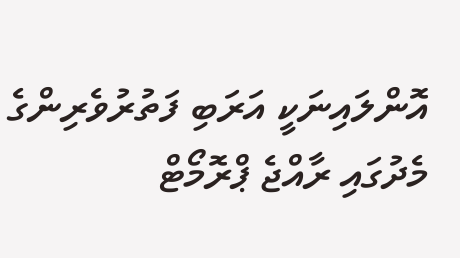އޮންލައިނަކީ އަރަބި ފަތުރުވެރިންގެ މެދުގައި ރާއްޖެ ޕްރޮމޯޓް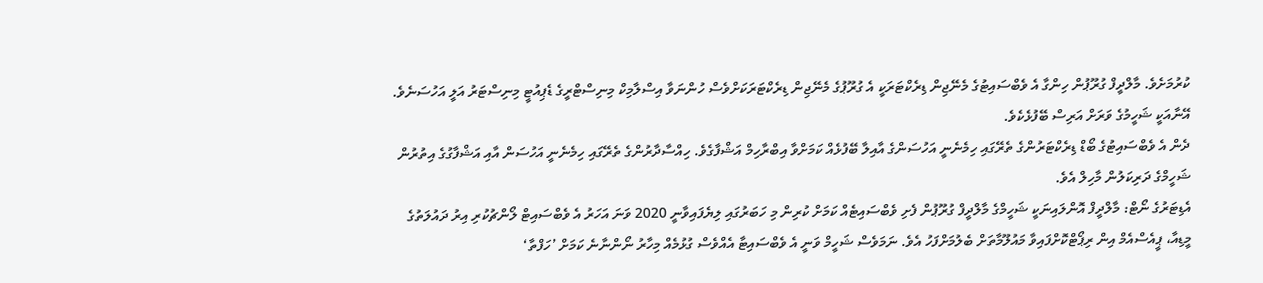ކުރުމަށެވެ. މާލްދީފް ގުރޫޕުން ހިންގާ އެ ވެބްސައިޓުގެ މެނޭޖިން ޑިރެކްޓަރަކީ އެ ގުރޫޕުގެ މެނޭޖިން ޑިރެކްޓަރަކަށްވެސް ހުންނަވާ އިސްލާމިކް މިނިސްޓްރީގެ ޑެޕިއުޓީ މިނިސްޓަރު އަލީ އަހުސަނެވެ. އޭނާއަކީ ޝަހީމުގެ ވަރަށް އަރިސް ބޭފުޅެކެވެ.
ދެން އެ ވެބްސައިޓުގެ ބޯޑް ޑިރެކްޓަރުންގެ ތެރޭގައި ހިމެނެނީ އަހުސަންގެ އާއިލާ ބޭފުޅެއް ކަމަށްވާ އިބްރާހިމް އަޝްފާގެވެ. ހިއްސާދާރުންގެ ތެރޭގައި ހިމެނެނީ އަހުސަން އާއި އަޝްފާގުގެ އިތުރުން ޝަހީމްގެ ދަރިކަލުން މާހިލް އެވެ.
އެޑިޓަރުގެ ނޯޓް: މާލްދީފް އޮންލައިނަކީ ޝަހީމްގެ މާލްދީފް ގުރޫޕުން ފެށި ވެބްސައިޓެއް ކަމަށް ކުރިން މި ހަބަރުގައި ލިޔެފައިވާނީ 2020 ވަނަ އަހަރު އެ ވެބްސައިޓް ލޯންޗުކުރި އިރު ދައުލަތުގެ މީޑިއާ، ޕީއެސްއެމް އިން ރިޕޯޓްކޮށްފައިވާ މައުލޫމާތަށް ބެލުމަށްފަހު އެވެ. ނަމަވެސް ޝަހީމް ވަނީ އެ ވެބްސައިޓާ އެއްވެސް ގުޅުމެއް މިހާރު ނޯންނާނެ ކަމަށް ’ހަފްތާ‘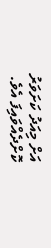އަށް މިއަދު ކަށަވަރު ކޮށްދެއްވައިފަ އެވެ.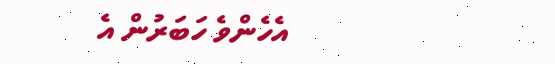އެހެންވެ ހަބަރުން އެ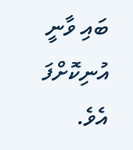ބައި ވާނީ އުނިކޮށްފަ އެވެ.